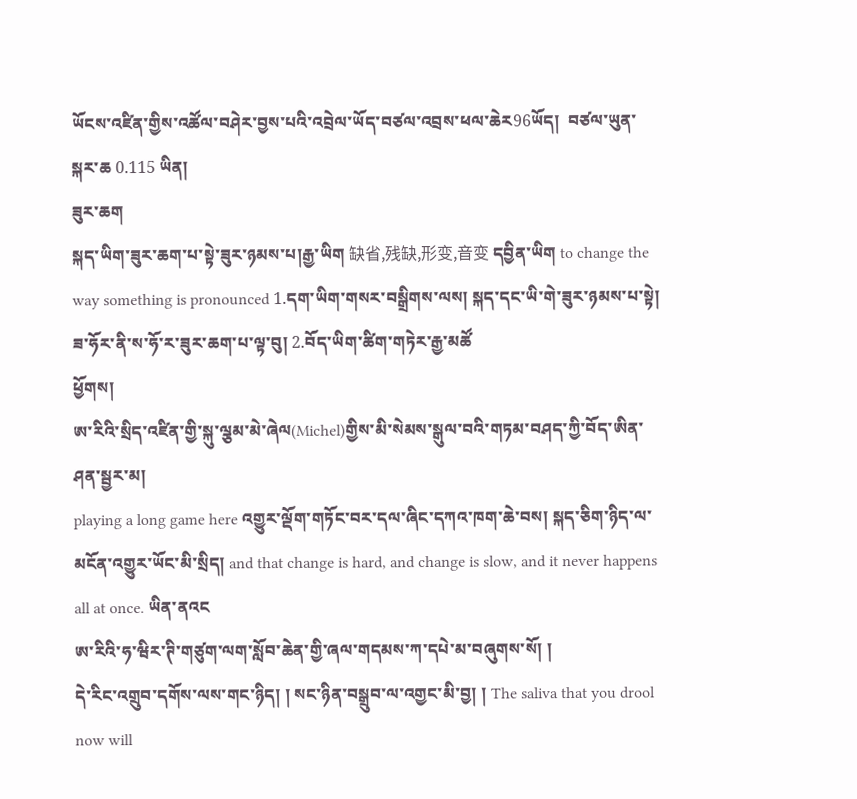ཡོངས་འཛིན་གྱིས་འཚོལ་བཤེར་བྱས་པའི་འབྲེལ་ཡོད་བཙལ་འབྲས་ཕལ་ཆེར96ཡོད།  བཙལ་ཡུན་སྐར་ཆ 0.115 ཡིན།
ཟུར་ཆག
སྐད་ཡིག་ཟུར་ཆག་པ་སྟེ་ཟུར་ཉམས་པ།རྒྱ་ཡིག 缺省,残缺,形变,音变 དབྱིན་ཡིག to change the way something is pronounced 1.དག་ཡིག་གསར་བསྒྲིགས་ལས། སྐད་དང་ཡི་གེ་ཟུར་ཉམས་པ་སྟེ། ཟ་ཧོར་ནི་ས་ཧོ་ར་ཟུར་ཆག་པ་ལྟ་བུ། 2.བོད་ཡིག་ཚིག་གཏེར་རྒྱ་མཚོ
ཕྱོགས།
ཨ་རིའི་སྲིད་འཛིན་གྱི་སྐུ་ལྕམ་མེ་ཞེལ(Michel)གྱིས་མི་སེམས་སྒུལ་བའི་གཏམ་བཤད་ཀྱི་བོད་ཨིན་ཤན་སྦྱར་མ།
playing a long game here འགྱུར་ལྡོག་གཏོང་བར་དལ་ཞིང་དཀའ་ཁག་ཆེ་བས། སྐད་ཅིག་ཉིད་ལ་མངོན་འགྱུར་ཡོང་མི་སྲིད། and that change is hard, and change is slow, and it never happens all at once. ཡིན་ནའང
ཨ་རིའི་ཧ་ཝིར་ཊི་གཙུག་ལག་སློབ་ཆེན་གྱི་ཞལ་གདམས་ཀ་དཔེ་མ་བཞུགས་སོ། །
དེ་རིང་འགྲུབ་དགོས་ལས་གང་ཉིད། ། སང་ཉིན་བསྒྲུབ་ལ་འགྱང་མི་བྱ། ། The saliva that you drool now will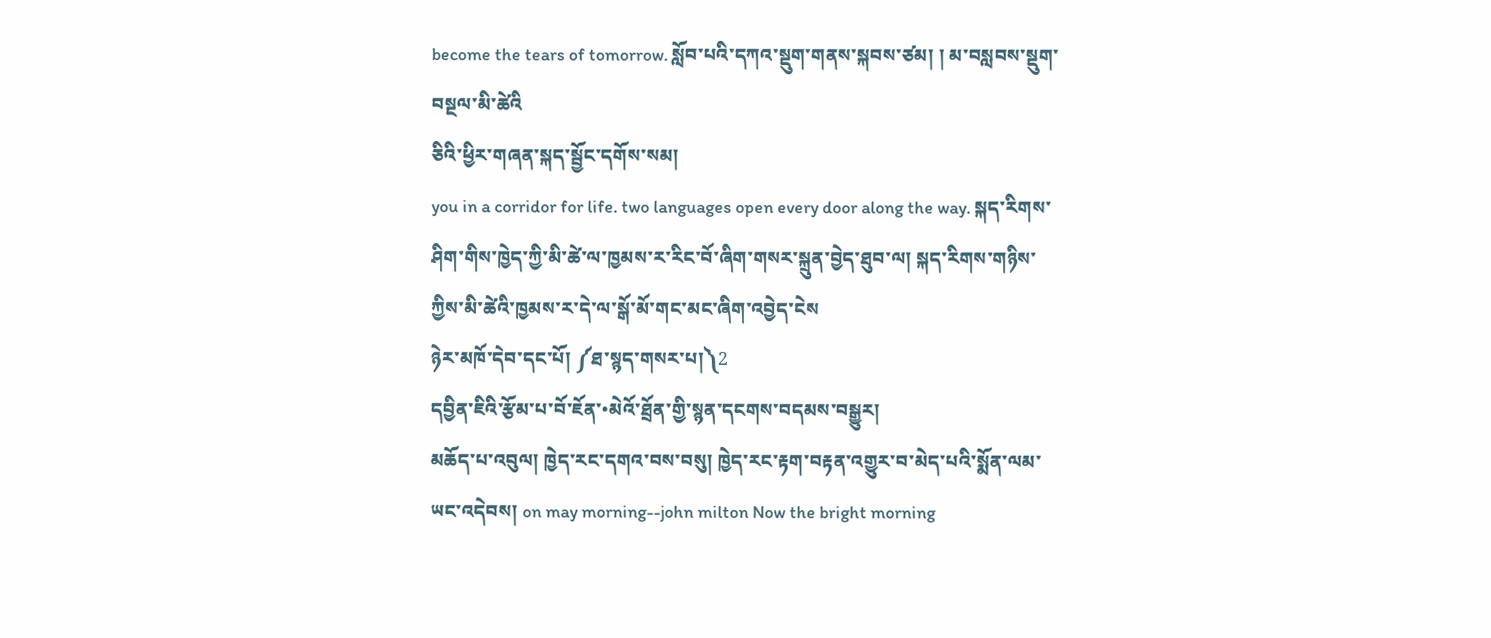become the tears of tomorrow. སློབ་པའི་དཀའ་སྡུག་གནས་སྐབས་ཙམ། ། མ་བསླབས་སྡུག་བསྔལ་མི་ཚེའི
ཅིའི་ཕྱིར་གཞན་སྐད་སྦྱོང་དགོས་སམ།
you in a corridor for life. two languages open every door along the way. སྐད་རིགས་ཤིག་གིས་ཁྱེད་ཀྱི་མི་ཚེ་ལ་ཁྱམས་ར་རིང་བོ་ཞིག་གསར་སྐྲུན་བྱེད་ཐུབ་ལ། སྐད་རིགས་གཉིས་ཀྱིས་མི་ཚེའི་ཁྱམས་ར་དེ་ལ་སྒོ་མོ་གང་མང་ཞིག་འབྱེད་ངེས
ཉེར་མཁོ་དེབ་དང་པོ། ༼ཐ་སྙད་གསར་པ།༽2
དབྱིན་ཇིའི་རྩོམ་པ་བོ་ཇོན་•མེའོ་ཐྲོན་གྱི་སྙན་དངགས་བདམས་བསྒྱུར།
མཆོད་པ་འབུལ། ཁྱེད་རང་དགའ་བས་བསུ། ཁྱེད་རང་རྟག་བརྟན་འགྱུར་བ་མེད་པའི་སྨོན་ལམ་ཡང་འདེབས། on may morning--john milton Now the bright morning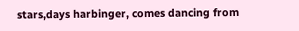stars,days harbinger, comes dancing from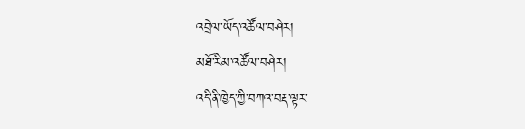འབྲེལ་ཡོད་འཚོལ་བཤེར།
མཐོ་རིམ་འཚོལ་བཤེར།
འདི་ནི་ཁྱེད་ཀྱི་བཀའ་བརྡ་ལྟར་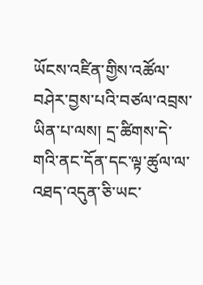ཡོངས་འཛིན་གྱིས་འཚོལ་བཤེར་བྱས་པའི་བཙལ་འབྲས་ཡིན་པ་ལས། དྲ་ཚིགས་དེ་གའི་ནང་དོན་དང་ལྟ་ཚུལ་ལ་འཐད་འདུན་ཅི་ཡང་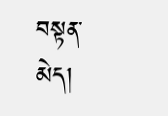བསྟན་མེད།